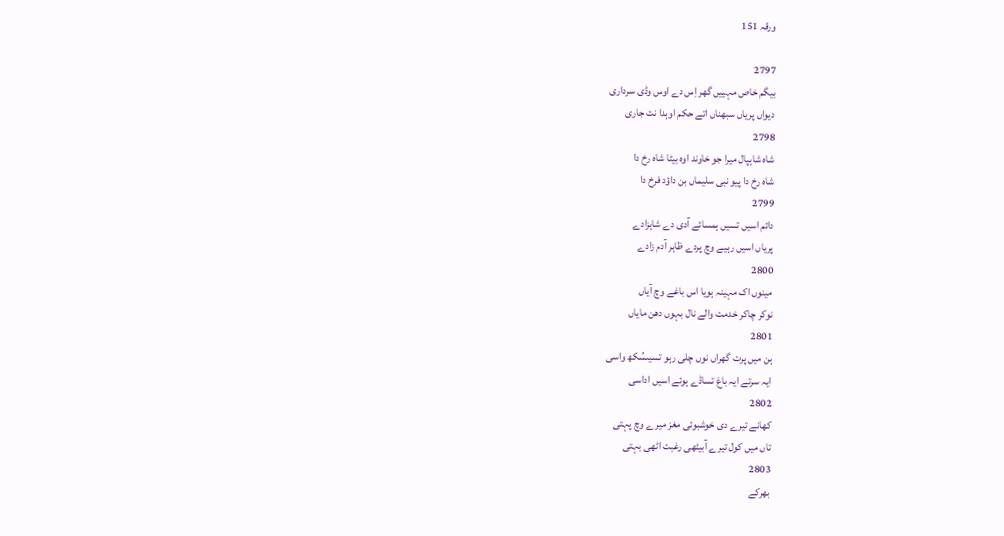ورقہ 151

2797
بیگم خاص مہییں گھر اِس دے اوس وڈی سرداری
دیواں پریاں سبھناں اتے حکم اوہدا نت جاری
2798
شاہ شاہپال میرا جو خاوند اوہ بیٹا شاہ رخ دا
شاہ رخ دا پیو نبی سلیماں بن داؤد فرخ دا
2799
دائم اسیں تسیں ہمسائے آدی دے شاہزادے
پریاں اسیں رہیے وچ پردے ظاہر آدم زادے
2800
مینوں اک مہینہ ہویا اس باغے وچ آیاں
نوکر چاکر خدمت والے نال بہوں دھن مایاں
2801
ہن میں پرت گھراں نوں چلی رہو تسیںسُکھ واسی
ایہ سرتے ایہ باغ تساڈے ہوئے اسیں اداسی
2802
کھانے تیرے دی خوشبوئی مغز میرے وچ پہتی
تاں میں کول تیرے آبیٹھی رغبت اٹھی بہتی
2803
بھرکے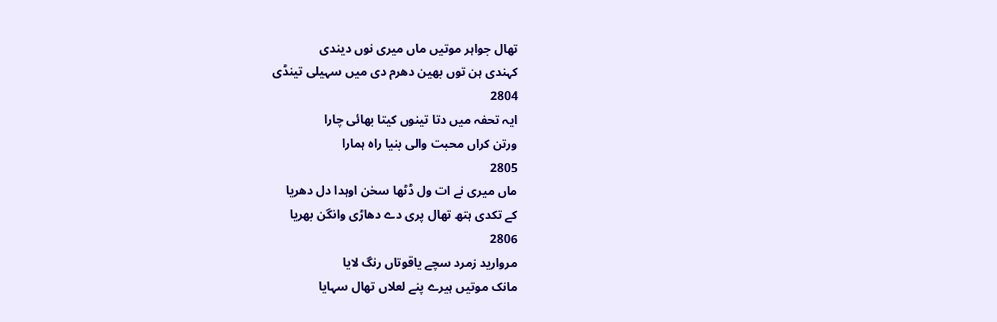تھال جواہر موتیں ماں میری نوں دیندی
کہندی ہن توں بھین دھرم دی میں سہیلی تینڈی
2804
ایہ تحفہ میں دتا تینوں کیتا بھائی چارا
ورتن کراں محبت والی بنیا راہ ہمارا
2805
ماں میری نے ات ول ڈٹھا سخن اوہدا دل دھریا
کے تکدی ہتھ تھال پری دے دھاڑی وانگن بھریا
2806
مروارید زمرد سچے یاقوتاں رنگ لایا
مانک موتیں ہیرے پنے لعلاں تھال سہایا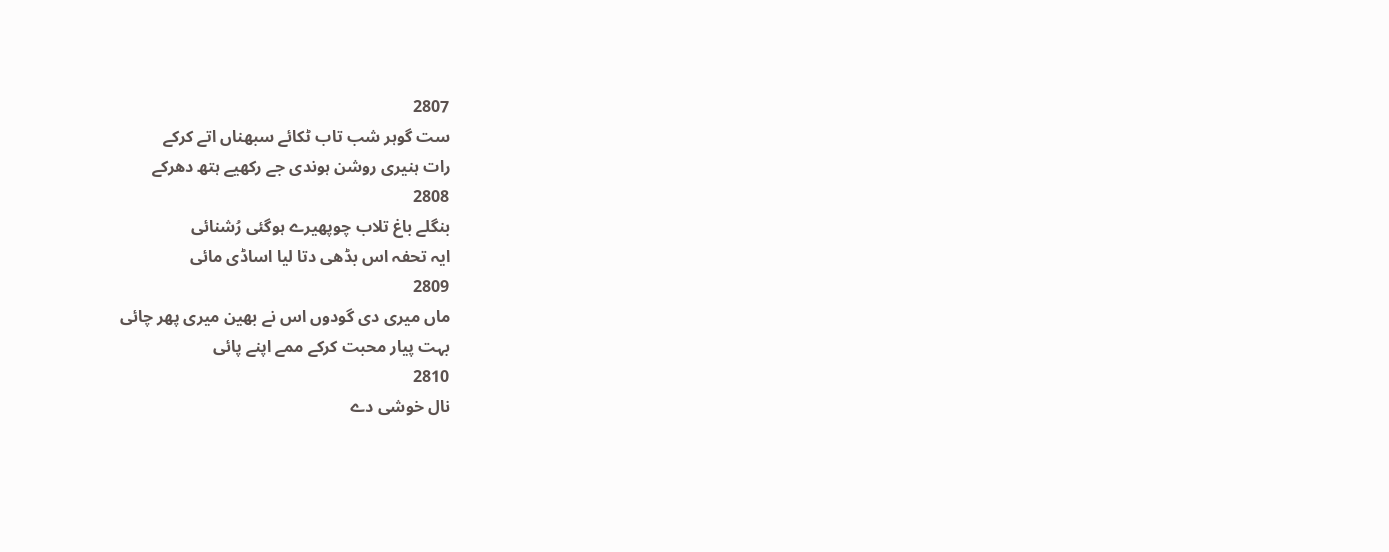2807
ست گوہر شب تاب ٹکائے سبھناں اتے کرکے
رات ہنیری روشن ہوندی جے رکھیے ہتھ دھرکے
2808
بنگلے باغ تلاب چوپھیرے ہوگئی رُشنائی
ایہ تحفہ اس بڈھی دتا لیا اساڈی مائی
2809
ماں میری دی گودوں اس نے بھین میری پھر چائی
بہت پیار محبت کرکے ممے اپنے پائی
2810
نال خوشی دے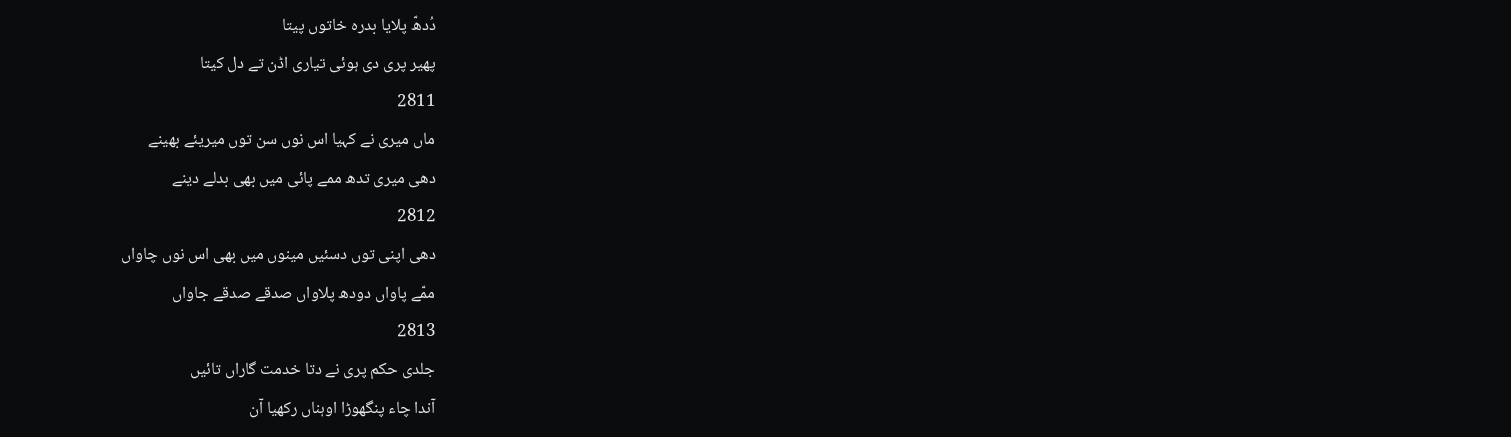دُدھّ پلایا بدرہ خاتوں پیتا
پھیر پری دی ہوئی تیاری اڈن تے دل کیتا
2811
ماں میری نے کہیا اس نوں سن توں میریئے بھینے
دھی میری تدھ ممے پائی میں بھی بدلے دینے
2812
دھی اپنی توں دسئیں مینوں میں بھی اس نوں چاواں
ممّے پاواں دودھ پلاواں صدقے صدقے جاواں
2813
جلدی حکم پری نے دتا خدمت گاراں تائیں
آندا چاء پنگھوڑا اوہناں رکھیا آن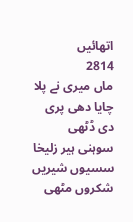اتھائیں
2814
ماں میری نے پلا چایا دھی پری دی ڈٹھی
سوہنی ہیر زلیخا سسیوں شیریں شکروں مٹھی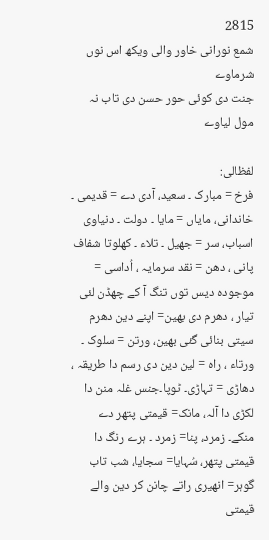2815
شمع نورانی خاور والی ویکھ اس نوں شرماوے
جنت دی کوئی حور حسن دی تاب نہ مول لیاوے

لفظالی:
فرخ = مبارک ۔ سعید، آدی دے = قدیمی ۔ خاندانی، مایاں = مایا ۔ دولت ۔ دنیاوی اسباب، سر = جھیل ۔ تلاء ۔ کھلوتا شفاف پانی ، دھن = نقد سرمایہ ، اُداسی = موجودہ دیس توں تنگ آ کے چھڈن لئی تیار ، دھرم دی بھین= اپنے دین دھرم سیتی بنائی گئی بھین، ورتن = سلوک ۔ ورتاء ، راہ = لین دین دی رسم دا طریقہ ، دھاڑی = تہاڑی۔ ٹوپا۔جنس غلہ منن دا لکڑی دا آلہ، مانک= قیمتی پتھر دے منکے۔ زمرد، پنا= زمرد ۔ ہرے رنگ دا قیمتی پتھر، سُہایا= سجایا، شب تاب گوہر= انھیری راتے چانن کر دین والے قیمتی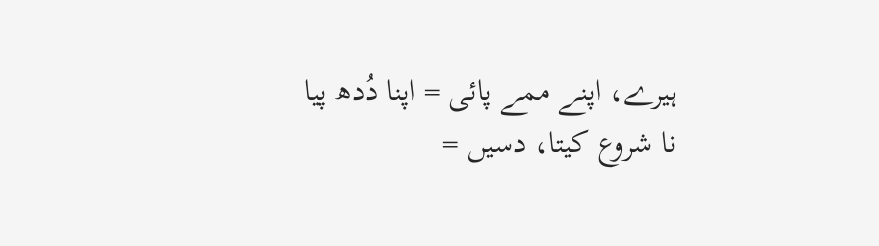ہیرے، اپنے ممے پائی = اپنا دُدھ پیا نا شروع کیتا، دسیں =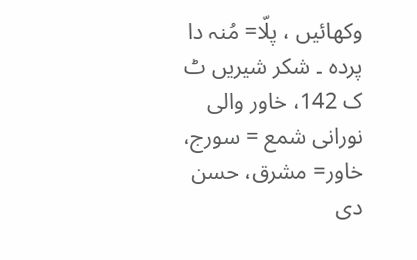وکھائیں ، پلّا= مُنہ دا پردہ ۔ شکر شیریں ٹ ک 142، خاور والی نورانی شمع = سورج، خاور= مشرق، حسن دی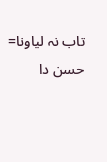تاب نہ لیاونا= حسن دا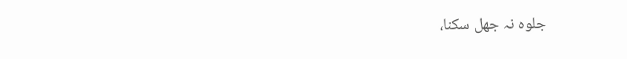جلوہ نہ جھل سکنا،